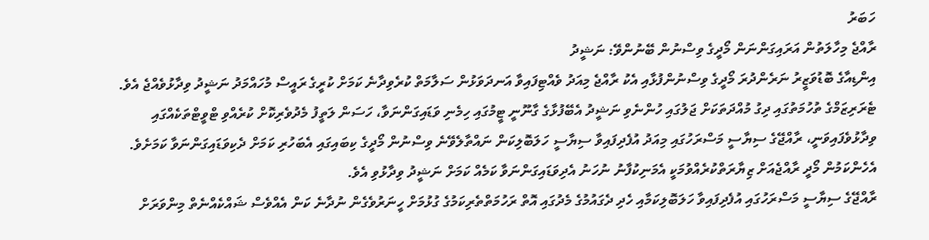ހަބަރު
ރާއްޖެ މިހާލަތުން އަރައިގަންނަން މޯދީގެ ވިސްނުން ބޭނުންވޭ: ނަޝީދު
އިންޑިއާގެ ބޮޑުވަޒީރު ނަރެންދުރަ މޯދީގެ ވިސްނުންފުޅާއި އެކު ރާއްޖެ މިއަދު ވެއްޓިފައިވާ އަނދަވަޅުން ސަލާމަތް ކުރެވިދާނެ ކަމަށް ކުރީގެ ރައީސް މުހައްމަދު ނަޝީދު ވިދާޅުވެއްޖެ އެވެ.
ޓެރަރިޒަމްގެ ތުހުމަތުގައި ދިގު މުއްދަތަކަށް ޖަލުގައި ހުންނެވި ނަޝީދު އެބޭފުޅާގެ ގާނޫނީ ޓީމުގައި ހިމެނި ވަޑައިގަންނަވާ، ހަސަން ލަތީފު މެދުވެރިކޮށް ކުރެއްވި ޓްވީޓްތަކެއްގައި ވިދާޅުވެފައިވަނީ، ރާއްޖޭގެ ސިޔާސީ މަސްރަހުގައި މިއަދު އުފެދިފައިވާ ސިޔާސީ ހަލަބޮލިކަން ނައްތާލެވޭނެ ވިސްނުން މޯދީގެ ކިބައިގައި އެބަހުރި ކަމަށް ދެކިވަޑައިގަންނަވާ ކަމަށެވެ. އެހެންކަމުން މޯދީ ރާއްޖެއަށް ޒިޔާރަތްކުރެއްވުމަކީ އެމަނިކުފާނު ނުހަނު އެދިވަޑައިގަންނަވާ ކަމެއް ކަމަށް ނަޝީދު ވިދާޅުވި އެވެ.
ރާއްޖޭގެ ސިޔާސީ މަސްރަހުގައި އުފެދިފައިވާ ހަލަބޮލިކަމާއި ހެދި ދެގައުމުގެ މެދުގައި އޮތް ރަހުމަތްތެރިކަމުގެ ގުޅުމަށް ހީނަރުވެގެން ނުދާނެ ކަން އެއްވެސް ޝައްކެއްނެތް މިންވަރަށް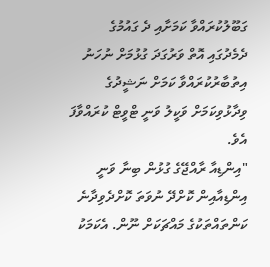ގަބޫލުކުރައްވާ ކަމަށާއި ދެ ގައުމުގެ ދެމެދުގައި އޮތް ވަރުގަދަ ގުޅުމަށް ނުހަނު އިތުބާރުކުރައްވާ ކަމަށް ނަޝީދުގެ ވިދާޅުވިކަމަށް ވަކީލު ވަނީ ޓްވީޓް ކުރައްވާފަ އެވެ.
"އިންޑިއާ ރާއްޖޭގެ ގުޅުން ބިނާ ވަނީ އިންޑިއާއިން ކޮށްދޭ ނުވަތަ ކޮށްދެވިދާނެ ކަންތައްތަކުގެ މައްޗަކަށް ނޫން. އެކަމަކު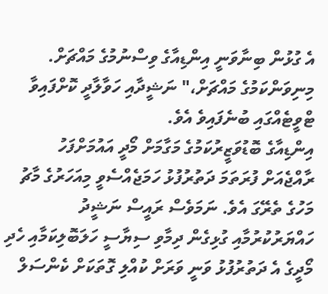އެ ގުޅުން ބިނާވަނީ އިންޑިއާގެ ވިސްނުމުގެ މައްޗަށް. މިނިވަންކަމުގެ މައްޗަށް،" ނަޝީދާއި ހަވާލާދީ ކޮށްފައިވާ ޓްވީޓެއްގައި ބުނެފައިވެ އެވެ.
އިންޑިއާގެ ބޮޑުވަޒީރުކަމުގެ މަގާމަށް މޯދީ އައުމަށްފަހު ރާއްޖެއަށް ފުރަތަމަ ދަތުރުފުޅު ހަމަޖެއްސެވީ މިއަހަރުގެ މާޗު މަހުގެ ތެރޭގަ އެވެ. ނަމަވެސް ރައީސް ނަޝީދު ހައްޔަރުކުރުމާއި ގުޅިގެން ދިމާވި ސިޔާސީ ހަލަބޮލިކަމާއި ހެދި މޯދީގެ އެ ދަތުރުފުޅު ވަނީ ވަރަށް ކުއްލި ގޮތަކަށް ކެންސަލް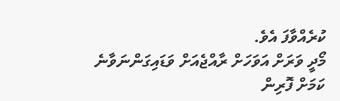ކުރެއްވާފަ އެވެ.
މޯދީ ވަރަށް އަވަހަށް ރާއްޖެއަށް ވަޑައިގަންނަވާނެ ކަމަށް ފޮރިން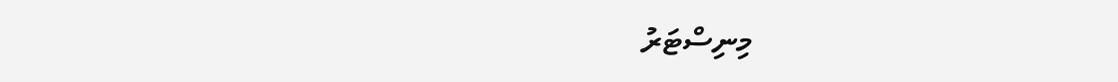މިނިސްޓަރު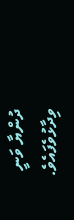ދުންޔާ ވަނީ ވިދާޅުވެފައެވެ.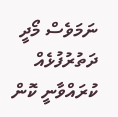ނަމަވެސް މޯދީ ދަތުރުފުޅެއް ކުރައްވާނީ ކޮން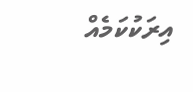އިރަކުކަމެއް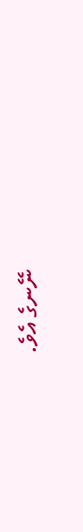ނޭނގެ އެވެ.